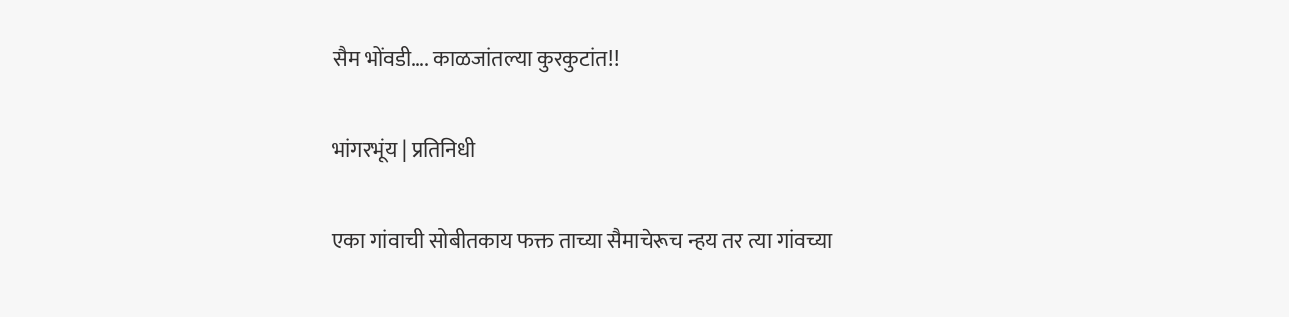सैम भोंवडी…. काळजांतल्या कुरकुटांत!!

भांगरभूंय | प्रतिनिधी

एका गांवाची सोबीतकाय फक्त ताच्या सैमाचेरूच न्हय तर त्या गांवच्या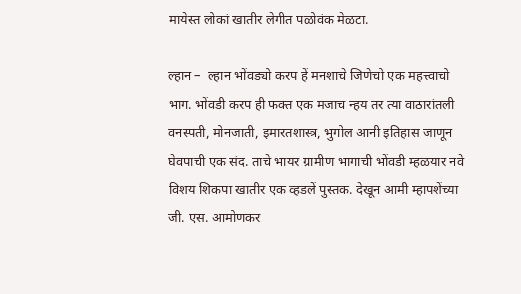मायेस्त लोकां खातीर लेगीत पळोवंक मेळटा.

ल्हान –  ल्हान भोंवड्यो करप हें मनशाचे जिणेचो एक महत्त्वाचो भाग. भोंवडी करप ही फक्त एक मजाच न्हय तर त्या वाठारांतली वनस्पती, मोनजाती, इमारतशास्त्र, भुगोल आनी इतिहास जाणून घेवपाची एक संद. ताचे भायर ग्रामीण भागाची भोंवडी म्हळयार नवे विशय शिकपा खातीर एक व्हडलें पुस्तक. देखून आमी म्हापशेंच्या जी. एस. आमोणकर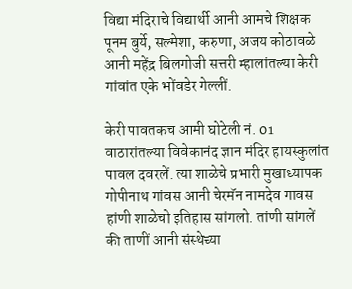विद्या मंदिराचे विद्यार्थी आनी आमचे शिक्षक पूनम बुर्ये, सल्मेशा, करुणा, अजय कोठावळे आनी महेंद्र बिलगोजी सत्तरी म्हालांतल्या केरी गांवांत एके भोंवडेर गेल्लीं.

केरी पावतकच आमी घोटेली नं. 01 वाठारांतल्या विवेकानंद ज्ञान मंदिर हायस्कुलांत पावल दवरलें. त्या शाळेचे प्रभारी मुखाध्यापक गोपीनाथ गांवस आनी चेरमॅन नामदेव गावस हांणी शाळेचो इतिहास सांगलो. तांणी सांगलें की ताणीं आनी संस्थेच्या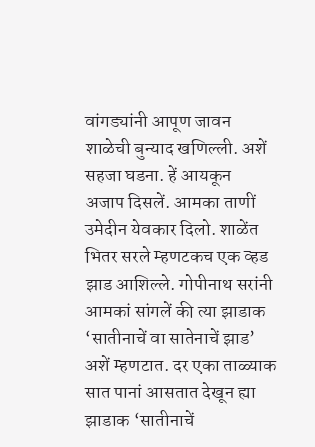वांगड्यांनी आपूण जावन शाळेची बुन्याद खणिल्ली. अशें सहजा घडना. हें आयकून अजाप ‌दिसलें. आमका ताणीं उमेदीन येवकार दिलो. शाळेंत भितर सरले म्हणटकच एक व्हड झाड आशिल्ले. गोपीनाथ सरांनी आमकां सांगलें की त्या झाडाक ‘सातीनाचें वा सातेनाचें झाड’ अशें म्हणटात. दर एका ताळ्याक सात पानां आसतात देखून ह्या झाडाक ‘सातीनाचें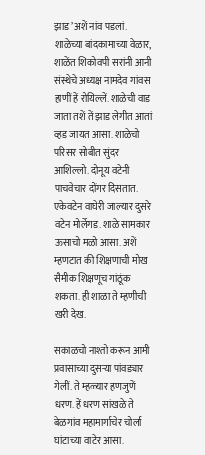झाड’अशें नांव पडलां. शाळेच्या बांदकामाच्या वेळार, शाळेंत शिकोवपी सरांनी आनी संस्थेचे अध्यक्ष नामदेव गांवस हाणीं हें रोयिल्लें. शाळेची वाड जाता तशें तें झाड लेगीत आतां व्हड जायत आसा. शाळेचो परिसर सोबीत सुंदर आशिल्लो. दोनूय वटेनी पाचवेचार दोंगर दिसतात. एकेवटेन वाघेरी जाल्यार दुसरे वटेन मोर्लेगड. शाळे सामकार ऊसाचो मळो आसा. अशें म्हणटात की शिक्षणाची मोख सैमीक शिक्षणूच गांठूंक शकता. ही शाळा ते म्हणीची खरी देख.

सकाळचो नाश्तो करून आमी प्रवासाच्या दुसऱ्या पांवड्यार गेलीं. ते म्हळ्यार हणजुणें धरण. हें धरण सांखळे ते बेळगांव महामार्गाचेर चोर्ला घांटाच्या वाटेर आसा.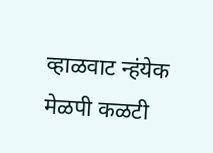व्हाळवाट न्हंयेक मेळपी कळटी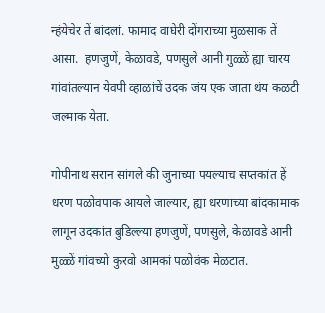न्हंयेचेर तें बांदलां. फामाद वाघेरी दोंगराच्या मुळसाक तें आसा.  हणजुणें, केळावडे, पणसुले आनी गुळ्ळें ह्या चारय गांवांतल्यान येवपी व्हाळांचें उदक जंय एक जाता थंय कळटी जल्माक येता.

गोपीनाथ सरान सांगले की जुनाच्या पयल्याच सप्तकांत हें धरण पळोवपाक आयले जाल्यार, ह्या धरणाच्या बांदकामाक लागून उदकांत बुडिल्ल्या हणजुणें, पणसुले, केळावडे आनी मुळ्ळें गांवच्यो कुरवो आमकां पळोवंक मेळटात.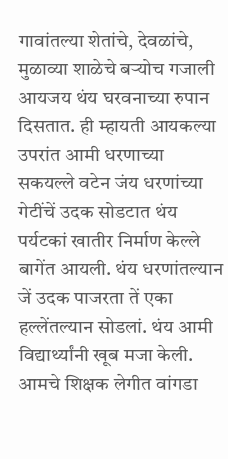गावांतल्या शेतांचे, देवळांचे, मुळाव्या शाळेचे बऱ्योच गजाली आयजय थंय घरवनाच्या रुपान दिसतात. ही म्हायती आयकल्या उपरांत आमी धरणाच्या सकयल्ले वटेन जंय धरणांच्या गेटींचें उदक सोडटात थंय पर्यटकां खातीर निर्माण केल्ले बागेंत आयली. थंय धरणांतल्यान जें उदक पाजरता तें एका हल्लेंतल्यान सोडलां. थंय आमी विद्यार्थ्यांनी खूब मजा केली. आमचे शिक्षक लेगीत वांगडा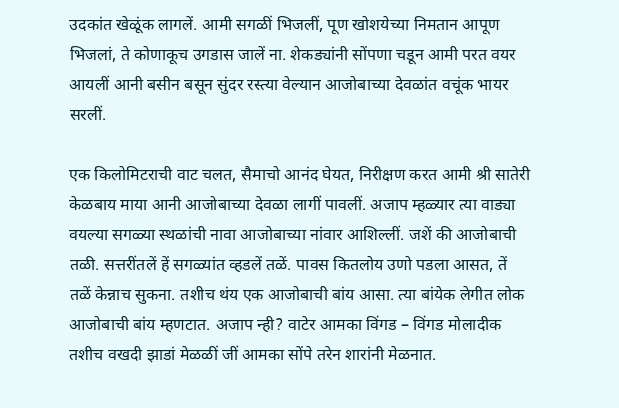उदकांत खेळूंक लागलें. आमी सगळीं भिजलीं, पूण खोशयेच्या निमतान आपूण भिजलां, ते कोणाकूच उगडास जालें ना. शेकड्यांनी सोंपणा चडून आमी परत वयर आयलीं आनी बसीन बसून सुंदर रस्त्या वेल्यान आजोबाच्या देवळांत वचूंक भायर सरलीं.

एक किलोमिटराची वाट चलत, सैमाचो आनंद घेयत, निरीक्षण करत आमी श्री सातेरी केळबाय माया आनी आजोबाच्या देवळा लागीं पावलीं. अजाप म्हळ्यार त्या वाड्या वयल्या सगळ्या स्थळांची नावा आजोबाच्या नांवार आशिल्लीं. जशें की आजोबाची तळी. सत्तरींतलें हें सगळ्यांत व्हडलें तळें. पावस कितलोय उणो पडला आसत, तें तळें केन्नाच सुकना. तशीच थंय एक आजोबाची बांय आसा. त्या बांयेक लेगीत लोक आजोबाची बांय म्हणटात. अजाप न्ही? वाटेर आमका विंगड – विंगड मोलादीक तशीच वखदी झाडां मेळळीं जीं आमका सोंपे तरेन शारांनी मेळनात.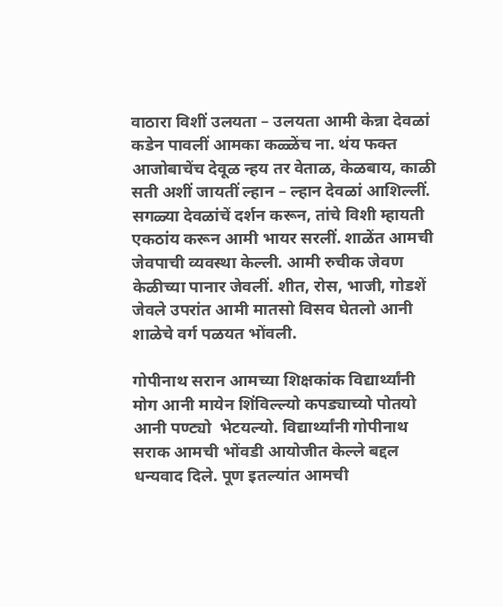वाठारा विशीं उलयता – उलयता आमी केन्ना देवळां कडेन पावलीं आमका कळ्ळेंच ना. थंय फक्त आजोबाचेंच देवूळ न्हय तर वेताळ, केळबाय, काळी सती अशीं जायतीं ल्हान – ल्हान देवळां आशिल्लीं. सगळ्या देवळांचें दर्शन करून, तांचे विशी म्हायती एकठांय करून आमी भायर सरलीं. शाळेंत आमची जेवपाची व्यवस्था केल्ली. आमी रुचीक जेवण केळीच्या पानार जेवलीं. शीत, रोस, भाजी, गोडशें जेवले उपरांत आमी मातसो विसव घेतलो आनी शाळेचे वर्ग पळयत भोंवली.

गोपीनाथ सरान आमच्या शिक्षकांक विद्यार्थ्यांनी मोग आनी मायेन शिंविल्ल्यो कपड्याच्यो पोतयो आनी पण्ट्यो  भेटयल्यो. विद्यार्थ्यांनी गोपीनाथ सराक आमची भोंवडी आयोजीत केल्ले बद्दल धन्यवाद दिले. पूण इतल्यांत आमची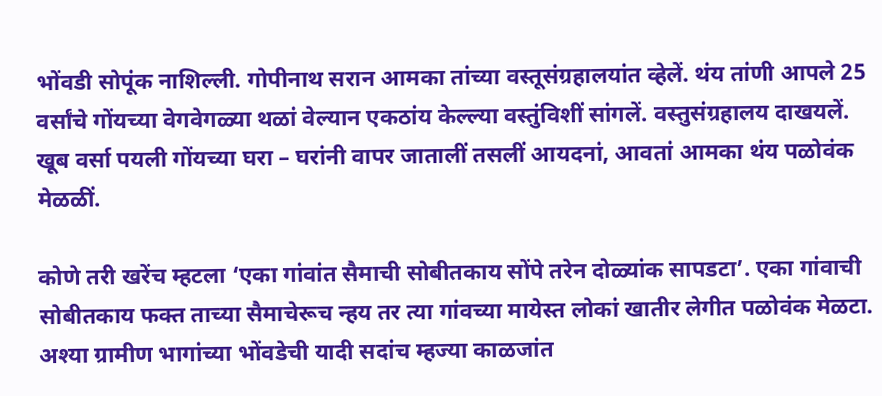भोंवडी सोपूंक नाशिल्ली. गोपीनाथ सरान आमका तांच्या वस्तूसंग्रहालयांत व्हेलें. थंय तांणी आपले 25 वर्सांचे गोंयच्या वेगवेगळ्या थळां वेल्यान एकठांय केल्ल्या वस्तुंविशीं सांगलें. वस्तुसंग्रहालय दाखयलें. खूब वर्सा पयली गोंयच्या घरा – घरांनी वापर जातालीं तसलीं आयदनां, आवतां आमका थंय पळोवंक मेळळीं.

कोणे तरी खरेंच म्हटला ‘एका गांवांत सैमाची सोबीतकाय सोंपे तरेन दोळ्यांक सापडटा’. एका गांवाची सोबीतकाय फक्त ताच्या सैमाचेरूच न्हय तर त्या गांवच्या मायेस्त लोकां खातीर लेगीत पळोवंक मेळटा. अश्या ग्रामीण भागांच्या भोंवडेची यादी सदांच म्हज्या काळजांत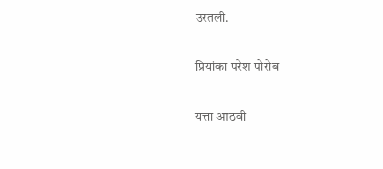उरतली.

प्रियांका परेश पोरोब

यत्ता आठवी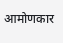आमोणकार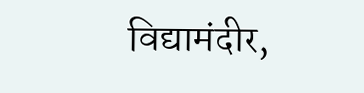विद्यामंदीर‌,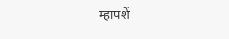म्हापशें